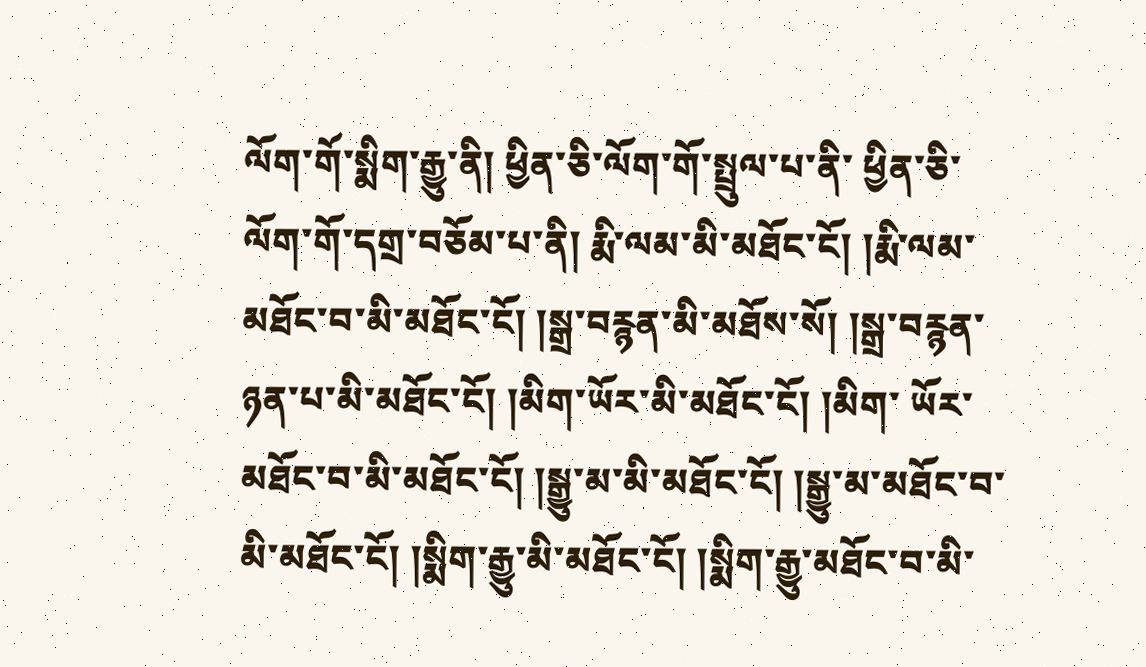ལོག་གོ་སྨིག་རྒྱུ་ནི། ཕྱིན་ཅི་ལོག་གོ་སྤྲུལ་པ་ནི་ ཕྱིན་ཅི་ལོག་གོ་དགྲ་བཅོམ་པ་ནི། རྨི་ལམ་མི་མཐོང་ངོ། །རྨི་ལམ་མཐོང་བ་མི་མཐོང་ངོ། །སྒྲ་བརྙན་མི་མཐོས་སོ། །སྒྲ་བརྙན་ཉན་པ་མི་མཐོང་ངོ། །མིག་ཡོར་མི་མཐོང་ངོ། །མིག་ ཡོར་མཐོང་བ་མི་མཐོང་ངོ། །སྒྱུ་མ་མི་མཐོང་ངོ། །སྒྱུ་མ་མཐོང་བ་མི་མཐོང་ངོ། །སྨིག་རྒྱུ་མི་མཐོང་ངོ། །སྨིག་རྒྱུ་མཐོང་བ་མི་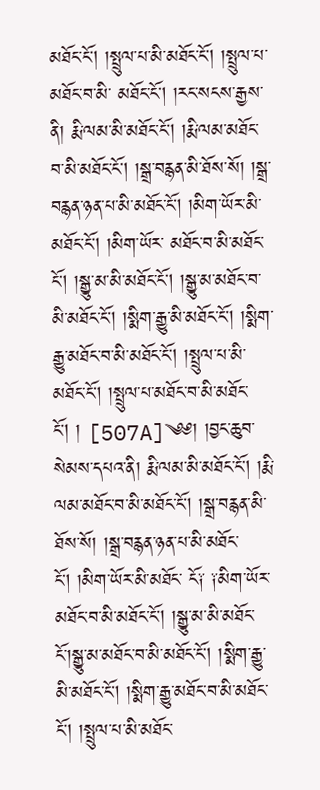མཐོང་ངོ། །སྤྲུལ་པ་མི་མཐོང་ངོ། །སྤྲུལ་པ་མཐོང་བ་མི་ མཐོང་ངོ། །རང་སངས་རྒྱས་ནི། རྨི་ལམ་མི་མཐོང་ངོ། །རྨི་ལམ་མཐོང་བ་མི་མཐོང་ངོ། །སྒྲ་བརྙན་མི་ཐོས་སོ། །སྒྲ་བརྙན་ཉན་པ་མི་མཐོང་ངོ། །མིག་ཡོར་མི་མཐོང་ངོ། །མིག་ཡོར་ མཐོང་བ་མི་མཐོང་ངོ། །སྒྱུ་མ་མི་མཐོང་ངོ། །སྒྱུ་མ་མཐོང་བ་མི་མཐོང་ངོ། །སྨིག་རྒྱུ་མི་མཐོང་ངོ། །སྨིག་རྒྱུ་མཐོང་བ་མི་མཐོང་ངོ། །སྤྲུལ་པ་མི་མཐོང་ངོ། །སྤྲུལ་པ་མཐོང་བ་མི་མཐོང་ངོ། ། [507A]༄༅། །བྱང་ཆུབ་སེམས་དཔའ་ནི། རྨི་ལམ་མི་མཐོང་ངོ། །རྨི་ལམ་མཐོང་བ་མི་མཐོང་ངོ། །སྒྲ་བརྙན་མི་ཐོས་སོ། །སྒྲ་བརྙན་ཉན་པ་མི་མཐོང་ངོ། །མིག་ཡོར་མི་མཐོང་ ངོ༑ ༑མིག་ཡོར་མཐོང་བ་མི་མཐོང་ངོ། །སྒྱུ་མ་མི་མཐོང་ངོ་།སྒྱུ་མ་མཐོང་བ་མི་མཐོང་ངོ། །སྨིག་རྒྱུ་མི་མཐོང་ངོ། །སྨིག་རྒྱུ་མཐོང་བ་མི་མཐོང་ངོ། །སྤྲུལ་པ་མི་མཐོང་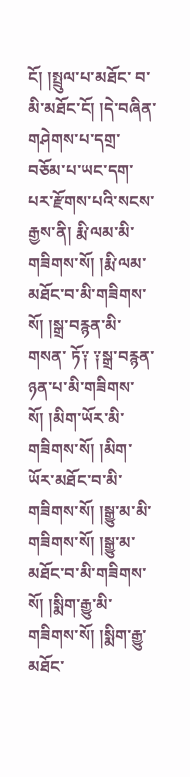ངོ། །སྤྲུལ་པ་མཐོང་ བ་མི་མཐོང་ངོ། །དེ་བཞིན་གཤེགས་པ་དགྲ་བཅོམ་པ་ཡང་དག་པར་རྫོགས་པའི་སངས་རྒྱས་ནི། རྨི་ལམ་མི་གཟིགས་སོ། །རྨི་ལམ་མཐོང་བ་མི་གཟིགས་སོ། །སྒྲ་བརྙན་མི་གསན་ ཏོ༑ ༑སྒྲ་བརྙན་ཉན་པ་མི་གཟིགས་སོ། །མིག་ཡོར་མི་གཟིགས་སོ། །མིག་ཡོར་མཐོང་བ་མི་གཟིགས་སོ། །སྒྱུ་མ་མི་གཟིགས་སོ། །སྒྱུ་མ་མཐོང་བ་མི་གཟིགས་སོ། །སྨིག་རྒྱུ་མི་ གཟིགས་སོ། །སྨིག་རྒྱུ་མཐོང་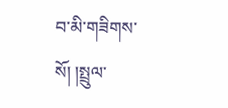བ་མི་གཟིགས་སོ། །སྤྲུལ་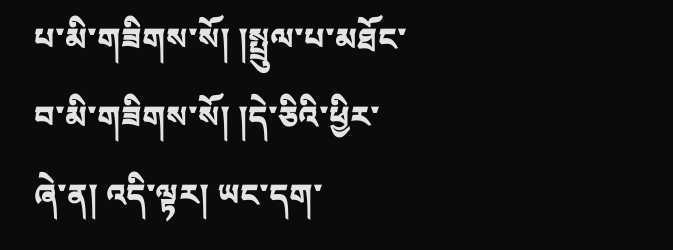པ་མི་གཟིགས་སོ། །སྤྲུལ་པ་མཐོང་བ་མི་གཟིགས་སོ། །དེ་ཅིའི་ཕྱིར་ཞེ་ན། འདི་ལྟར། ཡང་དག་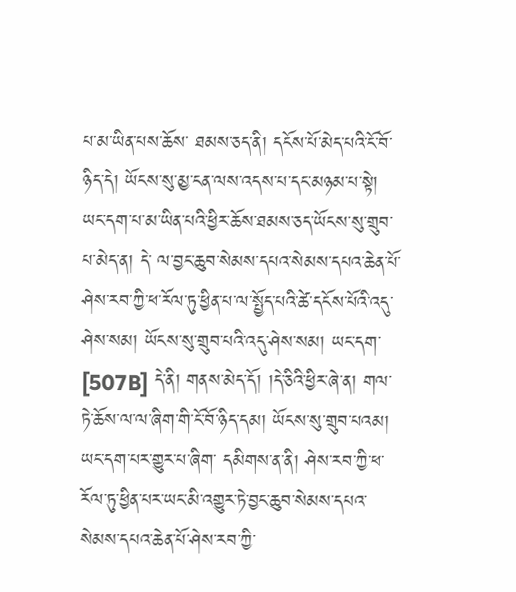པ་མ་ཡིན་པས་ཆོས་ ཐམས་ཅད་ནི། དངོས་པོ་མེད་པའི་ངོ་བོ་ཉིད་དེ། ཡོངས་སུ་མྱ་ངན་ལས་འདས་པ་དང་མཉམ་པ་སྟེ། ཡང་དག་པ་མ་ཡིན་པའི་ཕྱིར་ཆོས་ཐམས་ཅད་ཡོངས་སུ་གྲུབ་པ་མེད་ན། དེ་ ལ་བྱང་ཆུབ་སེམས་དཔའ་སེམས་དཔའ་ཆེན་པོ་ཤེས་རབ་ཀྱི་ཕ་རོལ་ཏུ་ཕྱིན་པ་ལ་སྤྱོད་པའི་ཚེ་དངོས་པོའི་འདུ་ཤེས་སམ། ཡོངས་སུ་གྲུབ་པའི་འདུ་ཤེས་སམ། ཡང་དག་ [507B] དེ་ནི། གནས་མེད་དོ། །དེ་ཅིའི་ཕྱིར་ཞེ་ན། གལ་ཏེ་ཆོས་ལ་ལ་ཞིག་གི་ངོ་བོ་ཉིད་དམ། ཡོངས་སུ་གྲུབ་པའམ། ཡང་དག་པར་གྱུར་པ་ཞིག་ དམིགས་ན་ནི། ཤེས་རབ་ཀྱི་ཕ་རོལ་ཏུ་ཕྱིན་པར་ཡང་མི་འགྱུར་ཏེ་བྱང་ཆུབ་སེམས་དཔའ་སེམས་དཔའ་ཆེན་པོ་ཤེས་རབ་ཀྱི་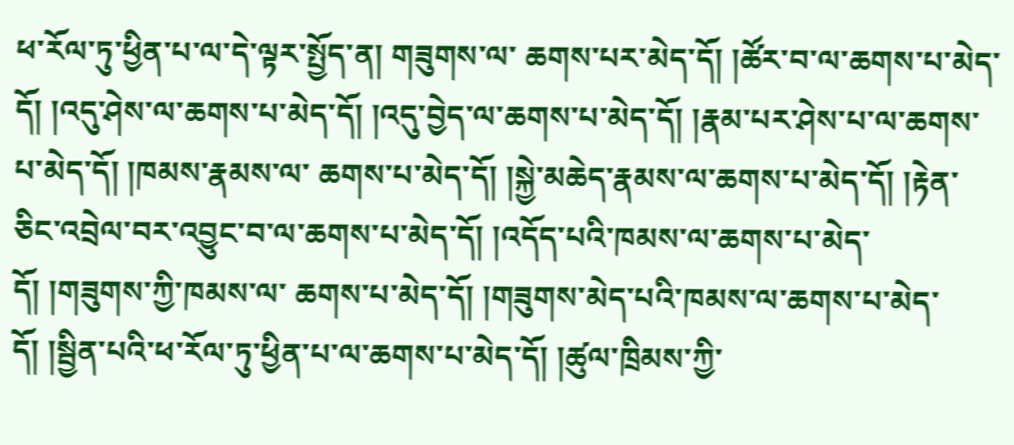ཕ་རོལ་ཏུ་ཕྱིན་པ་ལ་དེ་ལྟར་སྤྱོད་ན། གཟུགས་ལ་ ཆགས་པར་མེད་དོ། །ཚོར་བ་ལ་ཆགས་པ་མེད་དོ། །འདུ་ཤེས་ལ་ཆགས་པ་མེད་དོ། །འདུ་བྱེད་ལ་ཆགས་པ་མེད་དོ། །རྣམ་པར་ཤེས་པ་ལ་ཆགས་པ་མེད་དོ། །ཁམས་རྣམས་ལ་ ཆགས་པ་མེད་དོ། །སྐྱེ་མཆེད་རྣམས་ལ་ཆགས་པ་མེད་དོ། །རྟེན་ཅིང་འབྲེལ་བར་འབྱུང་བ་ལ་ཆགས་པ་མེད་དོ། །འདོད་པའི་ཁམས་ལ་ཆགས་པ་མེད་དོ། །གཟུགས་ཀྱི་ཁམས་ལ་ ཆགས་པ་མེད་དོ། །གཟུགས་མེད་པའི་ཁམས་ལ་ཆགས་པ་མེད་དོ། །སྦྱིན་པའི་ཕ་རོལ་ཏུ་ཕྱིན་པ་ལ་ཆགས་པ་མེད་དོ། །ཚུལ་ཁྲིམས་ཀྱི་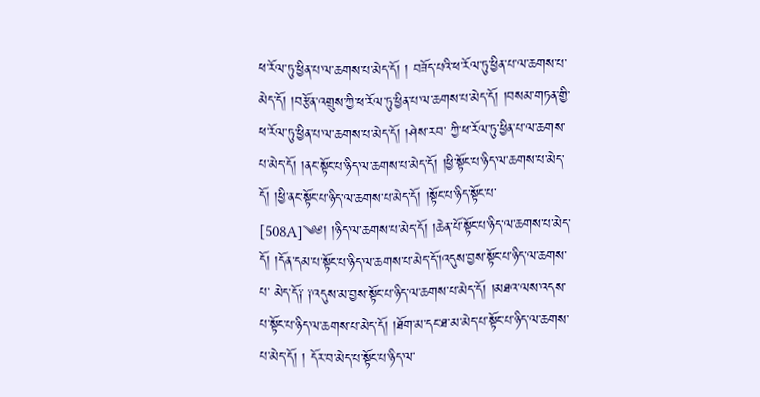ཕ་རོལ་ཏུ་ཕྱིན་པ་ལ་ཆགས་པ་མེད་དོ། ། བཟོད་པའི་ཕ་རོལ་ཏུ་ཕྱིན་པ་ལ་ཆགས་པ་མེད་དོ། །བརྩོན་འགྲུས་ཀྱི་ཕ་རོལ་ཏུ་ཕྱིན་པ་ལ་ཆགས་པ་མེད་དོ། །བསམ་གཏན་གྱི་ཕ་རོལ་ཏུ་ཕྱིན་པ་ལ་ཆགས་པ་མེད་དོ། །ཤེས་རབ་ ཀྱི་ཕ་རོལ་ཏུ་ཕྱིན་པ་ལ་ཆགས་པ་མེད་དོ། །ནང་སྟོང་པ་ཉིད་ལ་ཆགས་པ་མེད་དོ། །ཕྱི་སྟོང་པ་ཉིད་ལ་ཆགས་པ་མེད་དོ། །ཕྱི་ནང་སྟོང་པ་ཉིད་ལ་ཆགས་པ་མེད་དོ། །སྟོང་པ་ཉིད་སྟོང་པ་ [508A]༄༅། །ཉིད་ལ་ཆགས་པ་མེད་དོ། །ཆེན་པོ་སྟོང་པ་ཉིད་ལ་ཆགས་པ་མེད་དོ། །དོན་དམ་པ་སྟོང་པ་ཉིད་ལ་ཆགས་པ་མེད་དོ་།འདུས་བྱས་སྟོང་པ་ཉིད་ལ་ཆགས་པ་ མེད་དོ༑ ༑འདུས་མ་བྱས་སྟོང་པ་ཉིད་ལ་ཆགས་པ་མེད་དོ། །མཐའ་ལས་འདས་པ་སྟོང་པ་ཉིད་ལ་ཆགས་པ་མེད་དོ། །ཐོག་མ་དང་ཐ་མ་མེད་པ་སྟོང་པ་ཉིད་ལ་ཆགས་པ་མེད་དོ། ། དོར་བ་མེད་པ་སྟོང་པ་ཉིད་ལ་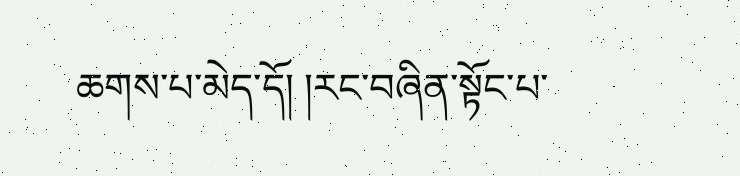ཆགས་པ་མེད་དོ། །རང་བཞིན་སྟོང་པ་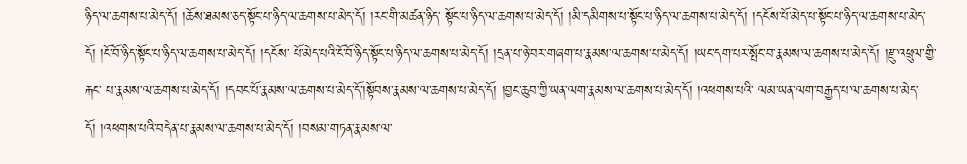ཉིད་ལ་ཆགས་པ་མེད་དོ། །ཆོས་ཐམས་ཅད་སྟོང་པ་ཉིད་ལ་ཆགས་པ་མེད་དོ། །རང་གི་མཚན་ཉིད་ སྟོང་པ་ཉིད་ལ་ཆགས་པ་མེད་དོ། །མི་དམིགས་པ་སྟོང་པ་ཉིད་ལ་ཆགས་པ་མེད་དོ། །དངོས་པོ་མེད་པ་སྟོང་པ་ཉིད་ལ་ཆགས་པ་མེད་དོ། །ངོ་བོ་ཉིད་སྟོང་པ་ཉིད་ལ་ཆགས་པ་མེད་དོ། །དངོས་ པོ་མེད་པའི་ངོ་བོ་ཉིད་སྟོང་པ་ཉིད་ལ་ཆགས་པ་མེད་དོ། །དྲན་པ་ཉེ་བར་གཞག་པ་རྣམས་ལ་ཆགས་པ་མེད་དོ། །ཡང་དག་པར་སྤོང་བ་རྣམས་ལ་ཆགས་པ་མེད་དོ། །རྫུ་འཕྲུལ་གྱི་རྐང་ པ་རྣམས་ལ་ཆགས་པ་མེད་དོ། །དབང་པོ་རྣམས་ལ་ཆགས་པ་མེད་དོ་།སྟོབས་རྣམས་ལ་ཆགས་པ་མེད་དོ། །བྱང་ཆུབ་ཀྱི་ཡན་ལག་རྣམས་ལ་ཆགས་པ་མེད་དོ། །འཕགས་པའི་ ལམ་ཡན་ལག་བརྒྱད་པ་ལ་ཆགས་པ་མེད་དོ། །འཕགས་པའི་བདེན་པ་རྣམས་ལ་ཆགས་པ་མེད་དོ། །བསམ་གཏན་རྣམས་ལ་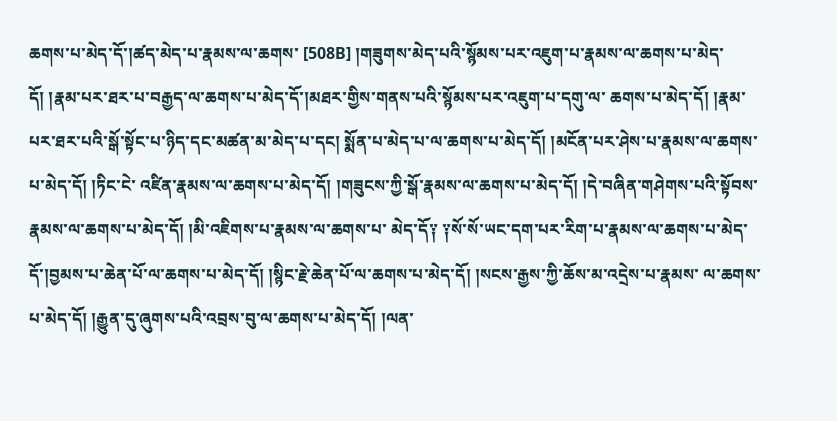ཆགས་པ་མེད་དོ་།ཚད་མེད་པ་རྣམས་ལ་ཆགས་ [508B] །གཟུགས་མེད་པའི་སྙོམས་པར་འཇུག་པ་རྣམས་ལ་ཆགས་པ་མེད་དོ། །རྣམ་པར་ཐར་པ་བརྒྱད་ལ་ཆགས་པ་མེད་དོ་།མཐར་གྱིས་གནས་པའི་སྙོམས་པར་འཇུག་པ་དགུ་ལ་ ཆགས་པ་མེད་དོ། །རྣམ་པར་ཐར་པའི་སྒོ་སྟོང་པ་ཉིད་དང་མཚན་མ་མེད་པ་དང། སྨོན་པ་མེད་པ་ལ་ཆགས་པ་མེད་དོ། །མངོན་པར་ཤེས་པ་རྣམས་ལ་ཆགས་པ་མེད་དོ། །ཏིང་ངེ་ འཛིན་རྣམས་ལ་ཆགས་པ་མེད་དོ། །གཟུངས་ཀྱི་སྒོ་རྣམས་ལ་ཆགས་པ་མེད་དོ། །དེ་བཞིན་གཤེགས་པའི་སྟོབས་རྣམས་ལ་ཆགས་པ་མེད་དོ། །མི་འཇིགས་པ་རྣམས་ལ་ཆགས་པ་ མེད་དོ༑ ༑སོ་སོ་ཡང་དག་པར་རིག་པ་རྣམས་ལ་ཆགས་པ་མེད་དོ་།བྱམས་པ་ཆེན་པོ་ལ་ཆགས་པ་མེད་དོ། །སྙིང་རྗེ་ཆེན་པོ་ལ་ཆགས་པ་མེད་དོ། །སངས་རྒྱས་ཀྱི་ཆོས་མ་འདྲེས་པ་རྣམས་ ལ་ཆགས་པ་མེད་དོ། །རྒྱུན་དུ་ཞུགས་པའི་འབྲས་བུ་ལ་ཆགས་པ་མེད་དོ། །ལན་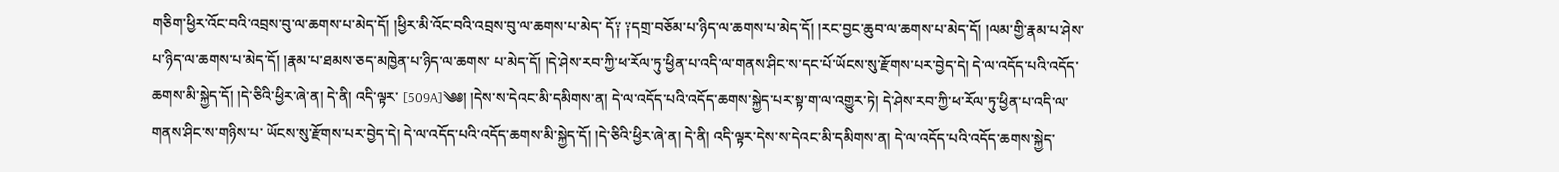གཅིག་ཕྱིར་འོང་བའི་འབྲས་བུ་ལ་ཆགས་པ་མེད་དོ། །ཕྱིར་མི་འོང་བའི་འབྲས་བུ་ལ་ཆགས་པ་མེད་ དོ༑ ༑དགྲ་བཅོམ་པ་ཉིད་ལ་ཆགས་པ་མེད་དོ། །རང་བྱང་ཆུབ་ལ་ཆགས་པ་མེད་དོ། །ལམ་གྱི་རྣམ་པ་ཤེས་པ་ཉིད་ལ་ཆགས་པ་མེད་དོ། །རྣམ་པ་ཐམས་ཅད་མཁྱེན་པ་ཉིད་ལ་ཆགས་ པ་མེད་དོ། །དེ་ཤེས་རབ་ཀྱི་ཕ་རོལ་ཏུ་ཕྱིན་པ་འདི་ལ་གནས་ཤིང་ས་དང་པོ་ཡོངས་སུ་རྫོགས་པར་བྱེད་དེ། དེ་ལ་འདོད་པའི་འདོད་ཆགས་མི་སྐྱེད་དོ། །དེ་ཅིའི་ཕྱིར་ཞེ་ན། དེ་ནི། འདི་ལྟར་ [509A]༄༅། །དེས་ས་དེའང་མི་དམིགས་ན། དེ་ལ་འདོད་པའི་འདོད་ཆགས་སྐྱེད་པར་སྟ་ག་ལ་འགྱུར་ཏེ། དེ་ཤེས་རབ་ཀྱི་ཕ་རོལ་ཏུ་ཕྱིན་པ་འདི་ལ་གནས་ཤིང་ས་གཉིས་པ་ ཡོངས་སུ་རྫོགས་པར་བྱེད་དེ། དེ་ལ་འདོད་པའི་འདོད་ཆགས་མི་སྐྱེད་དོ། །དེ་ཅིའི་ཕྱིར་ཞེ་ན། དེ་ནི། འདི་ལྟར་དེས་ས་དེའང་མི་དམིགས་ན། དེ་ལ་འདོད་པའི་འདོད་ཆགས་སྐྱེད་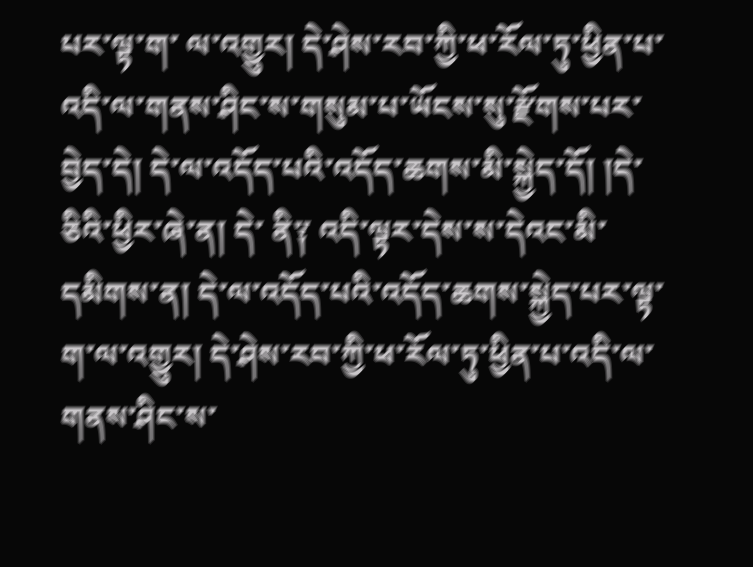པར་ལྟ་ག་ ལ་འགྱུར། དེ་ཤེས་རབ་ཀྱི་ཕ་རོལ་ཏུ་ཕྱིན་པ་འདི་ལ་གནས་ཤིང་ས་གསུམ་པ་ཡོངས་སུ་རྫོགས་པར་བྱེད་དེ། དེ་ལ་འདོད་པའི་འདོད་ཆགས་མི་སྐྱེད་དོ། །དེ་ཅིའི་ཕྱིར་ཞེ་ན། དེ་ ནི༑ འདི་ལྟར་དེས་ས་དེའང་མི་དམིགས་ན། དེ་ལ་འདོད་པའི་འདོད་ཆགས་སྐྱེད་པར་ལྟ་ག་ལ་འགྱུར། དེ་ཤེས་རབ་ཀྱི་ཕ་རོལ་ཏུ་ཕྱིན་པ་འདི་ལ་གནས་ཤིང་ས་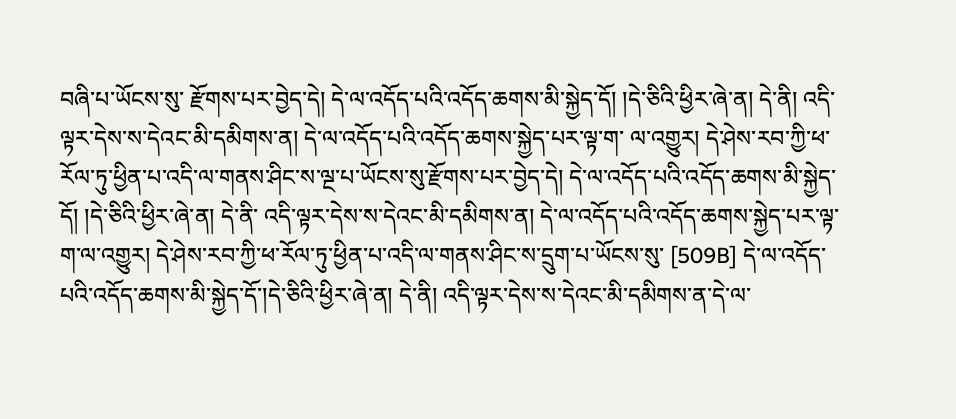བཞི་པ་ཡོངས་སུ་ རྫོགས་པར་བྱེད་དེ། དེ་ལ་འདོད་པའི་འདོད་ཆགས་མི་སྐྱེད་དོ། །དེ་ཅིའི་ཕྱིར་ཞེ་ན། དེ་ནི། འདི་ལྟར་དེས་ས་དེའང་མི་དམིགས་ན། དེ་ལ་འདོད་པའི་འདོད་ཆགས་སྐྱེད་པར་ལྟ་ག་ ལ་འགྱུར། དེ་ཤེས་རབ་ཀྱི་ཕ་རོལ་ཏུ་ཕྱིན་པ་འདི་ལ་གནས་ཤིང་ས་ལྔ་པ་ཡོངས་སུ་རྫོགས་པར་བྱེད་དེ། དེ་ལ་འདོད་པའི་འདོད་ཆགས་མི་སྐྱེད་དོ། །དེ་ཅིའི་ཕྱིར་ཞེ་ན། དེ་ནི་ འདི་ལྟར་དེས་ས་དེའང་མི་དམིགས་ན། དེ་ལ་འདོད་པའི་འདོད་ཆགས་སྐྱེད་པར་ལྟ་ག་ལ་འགྱུར། དེ་ཤེས་རབ་ཀྱི་ཕ་རོལ་ཏུ་ཕྱིན་པ་འདི་ལ་གནས་ཤིང་ས་དྲུག་པ་ཡོངས་སུ་ [509B] དེ་ལ་འདོད་པའི་འདོད་ཆགས་མི་སྐྱེད་དོ་།དེ་ཅིའི་ཕྱིར་ཞེ་ན། དེ་ནི། འདི་ལྟར་དེས་ས་དེའང་མི་དམིགས་ན་དེ་ལ་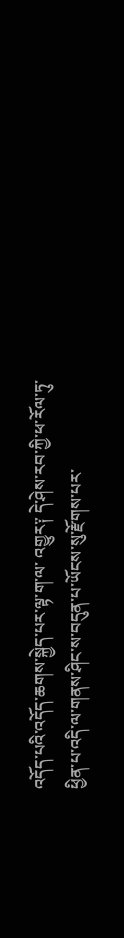འདོད་པའི་འདོད་ཆགས་སྐྱེད་པར་ལྟ་ག་ལ་ འགྱུར༑ དེ་ཤེས་རབ་ཀྱི་ཕ་རོལ་ཏུ་ཕྱིན་པ་འདི་ལ་གནས་ཤིང་ས་བདུན་པ་ཡོངས་སུ་རྫོགས་པར་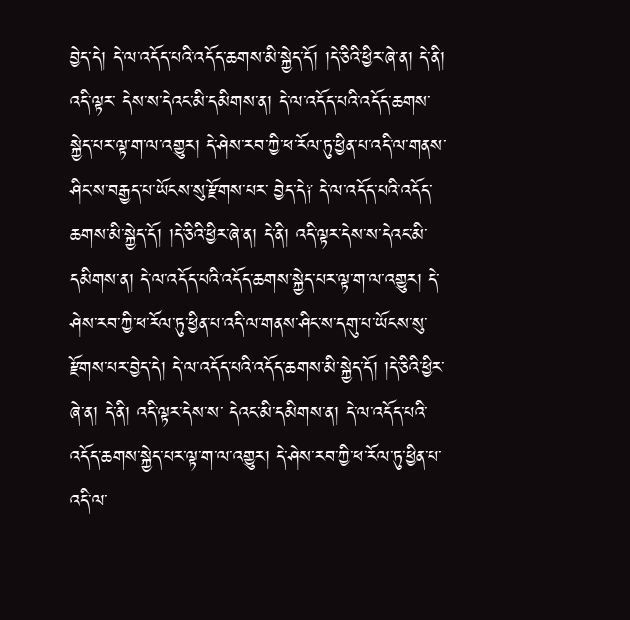བྱེད་དེ། དེ་ལ་འདོད་པའི་འདོད་ཆགས་མི་སྐྱེད་དོ། །དེ་ཅིའི་ཕྱིར་ཞེ་ན། དེ་ནི། འདི་ལྟར་ དེས་ས་དེའང་མི་དམིགས་ན། དེ་ལ་འདོད་པའི་འདོད་ཆགས་སྐྱེད་པར་ལྟ་ག་ལ་འགྱུར། དེ་ཤེས་རབ་ཀྱི་ཕ་རོལ་ཏུ་ཕྱིན་པ་འདི་ལ་གནས་ཤིང་ས་བརྒྱད་པ་ཡོངས་སུ་རྫོགས་པར་ བྱེད་དེ༑ དེ་ལ་འདོད་པའི་འདོད་ཆགས་མི་སྐྱེད་དོ། །དེ་ཅིའི་ཕྱིར་ཞེ་ན། དེ་ནི། འདི་ལྟར་དེས་ས་དེའང་མི་དམིགས་ན། དེ་ལ་འདོད་པའི་འདོད་ཆགས་སྐྱེད་པར་ལྟ་ག་ལ་འགྱུར། དེ་ ཤེས་རབ་ཀྱི་ཕ་རོལ་ཏུ་ཕྱིན་པ་འདི་ལ་གནས་ཤིང་ས་དགུ་པ་ཡོངས་སུ་རྫོགས་པར་བྱེད་དེ། དེ་ལ་འདོད་པའི་འདོད་ཆགས་མི་སྐྱེད་དོ། །དེ་ཅིའི་ཕྱིར་ཞེ་ན། དེ་ནི། འདི་ལྟར་དེས་ས་ དེའང་མི་དམིགས་ན། དེ་ལ་འདོད་པའི་འདོད་ཆགས་སྐྱེད་པར་ལྟ་ག་ལ་འགྱུར། དེ་ཤེས་རབ་ཀྱི་ཕ་རོལ་ཏུ་ཕྱིན་པ་འདི་ལ་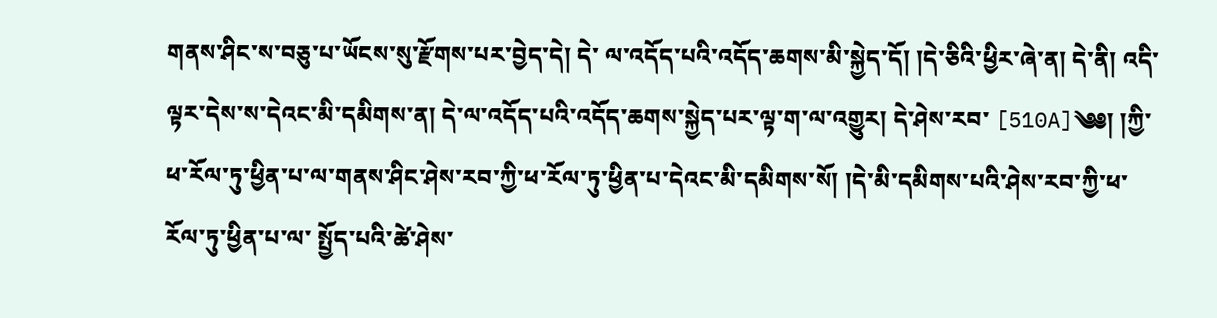གནས་ཤིང་ས་བཅུ་པ་ཡོངས་སུ་རྫོགས་པར་བྱེད་དེ། དེ་ ལ་འདོད་པའི་འདོད་ཆགས་མི་སྐྱེད་དོ། །དེ་ཅིའི་ཕྱིར་ཞེ་ན། དེ་ནི། འདི་ལྟར་དེས་ས་དེའང་མི་དམིགས་ན། དེ་ལ་འདོད་པའི་འདོད་ཆགས་སྐྱེད་པར་ལྟ་ག་ལ་འགྱུར། དེ་ཤེས་རབ་ [510A]༄༅། །ཀྱི་ཕ་རོལ་ཏུ་ཕྱིན་པ་ལ་གནས་ཤིང་ཤེས་རབ་ཀྱི་ཕ་རོལ་ཏུ་ཕྱིན་པ་དེའང་མི་དམིགས་སོ། །དེ་མི་དམིགས་པའི་ཤེས་རབ་ཀྱི་ཕ་རོལ་ཏུ་ཕྱིན་པ་ལ་ སྤྱོད་པའི་ཚེ་ཤེས་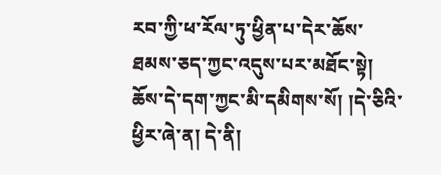རབ་ཀྱི་ཕ་རོལ་ཏུ་ཕྱིན་པ་དེར་ཆོས་ཐམས་ཅད་ཀྱང་འདུས་པར་མཐོང་སྟེ། ཆོས་དེ་དག་ཀྱང་མི་དམིགས་སོ། །དེ་ཅིའི་ཕྱིར་ཞེ་ན། དེ་ནི།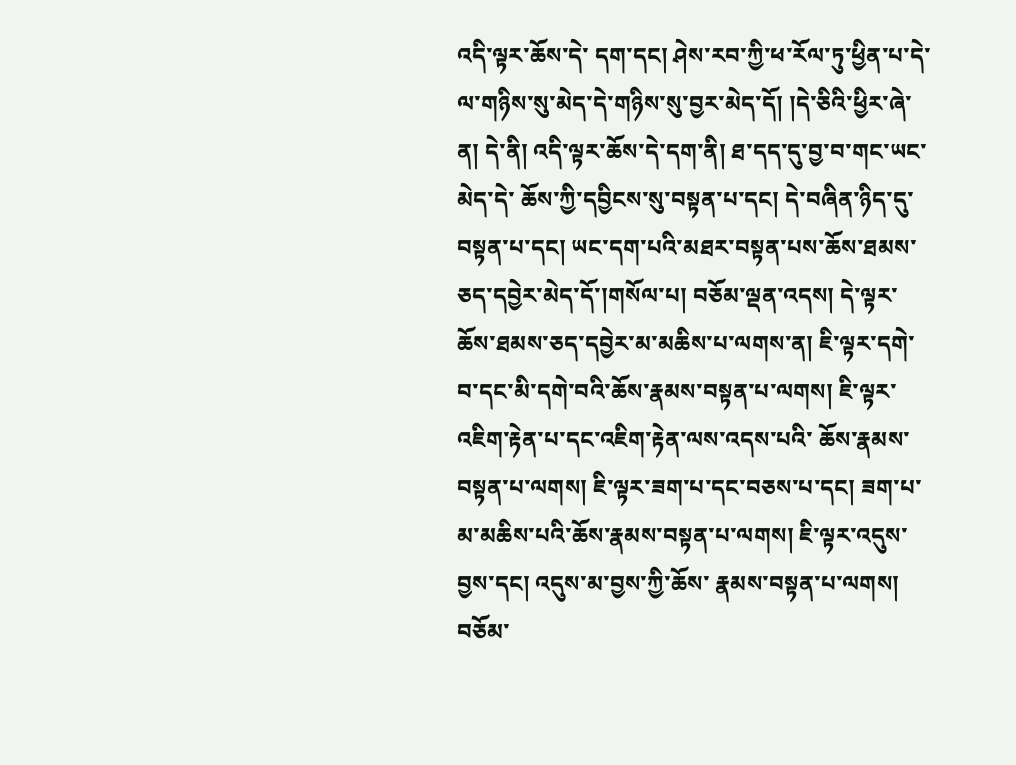འདི་ལྟར་ཆོས་དེ་ དག་དང། ཤེས་རབ་ཀྱི་ཕ་རོལ་ཏུ་ཕྱིན་པ་དེ་ལ་གཉིས་སུ་མེད་དེ་གཉིས་སུ་བྱར་མེད་དོ། །དེ་ཅིའི་ཕྱིར་ཞེ་ན། དེ་ནི། འདི་ལྟར་ཆོས་དེ་དག་ནི། ཐ་དད་དུ་བྱ་བ་གང་ཡང་མེད་དེ་ ཆོས་ཀྱི་དབྱིངས་སུ་བསྟན་པ་དང། དེ་བཞིན་ཉིད་དུ་བསྟན་པ་དང། ཡང་དག་པའི་མཐར་བསྟན་པས་ཆོས་ཐམས་ཅད་དབྱེར་མེད་དོ་།གསོལ་པ། བཅོམ་ལྡན་འདས། དེ་ལྟར་ ཆོས་ཐམས་ཅད་དབྱེར་མ་མཆིས་པ་ལགས་ན། ཇི་ལྟར་དགེ་བ་དང་མི་དགེ་བའི་ཆོས་རྣམས་བསྟན་པ་ལགས། ཇི་ལྟར་འཇིག་རྟེན་པ་དང་འཇིག་རྟེན་ལས་འདས་པའི་ ཆོས་རྣམས་བསྟན་པ་ལགས། ཇི་ལྟར་ཟག་པ་དང་བཅས་པ་དང། ཟག་པ་མ་མཆིས་པའི་ཆོས་རྣམས་བསྟན་པ་ལགས། ཇི་ལྟར་འདུས་བྱས་དང། འདུས་མ་བྱས་ཀྱི་ཆོས་ རྣམས་བསྟན་པ་ལགས། བཅོམ་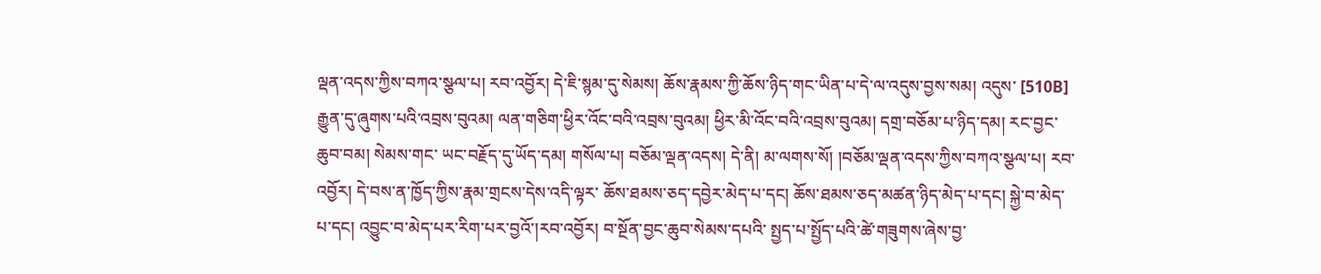ལྡན་འདས་ཀྱིས་བཀའ་སྩལ་པ། རབ་འབྱོར། དེ་ཇི་སྙམ་དུ་སེམས། ཆོས་རྣམས་ཀྱི་ཆོས་ཉིད་གང་ཡིན་པ་དེ་ལ་འདུས་བྱས་སམ། འདུས་ [510B] རྒྱུན་དུ་ཞུགས་པའི་འབྲས་བུའམ། ལན་གཅིག་ཕྱིར་འོང་བའི་འབྲས་བུའམ། ཕྱིར་མི་འོང་བའི་འབྲས་བུའམ། དགྲ་བཅོམ་པ་ཉིད་དམ། རང་བྱང་ཆུབ་བམ། སེམས་གང་ ཡང་བརྗོད་དུ་ཡོད་དམ། གསོལ་པ། བཅོམ་ལྡན་འདས། དེ་ནི། མ་ལགས་སོ། །བཅོམ་ལྡན་འདས་ཀྱིས་བཀའ་སྩལ་པ། རབ་འབྱོར། དེ་བས་ན་ཁྱོད་ཀྱིས་རྣམ་གྲངས་དེས་འདི་ལྟར་ ཆོས་ཐམས་ཅད་དབྱེར་མེད་པ་དང། ཆོས་ཐམས་ཅད་མཚན་ཉིད་མེད་པ་དང། སྐྱེ་བ་མེད་པ་དང། འབྱུང་བ་མེད་པར་རིག་པར་བྱའོ་།རབ་འབྱོར། བ་སྔོན་བྱང་ཆུབ་སེམས་དཔའི་ སྤྱད་པ་སྤྱོད་པའི་ཚེ་གཟུགས་ཞེས་བྱ་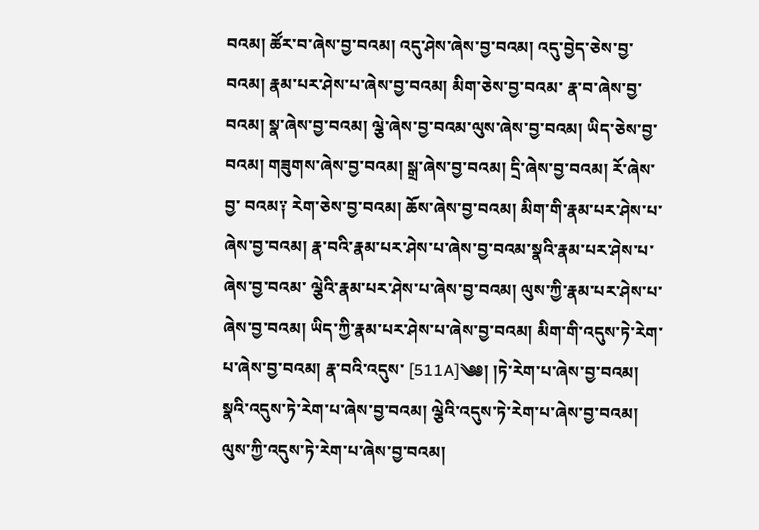བའམ། ཚོར་བ་ཞེས་བྱ་བའམ། འདུ་ཤེས་ཞེས་བྱ་བའམ། འདུ་བྱེད་ཅེས་བྱ་བའམ། རྣམ་པར་ཤེས་པ་ཞེས་བྱ་བའམ། མིག་ཅེས་བྱ་བའམ་ རྣ་བ་ཞེས་བྱ་བའམ། སྣ་ཞེས་བྱ་བའམ། ལྕེ་ཞེས་བྱ་བའམ་ལུས་ཞེས་བྱ་བའམ། ཡིད་ཅེས་བྱ་བའམ། གཟུགས་ཞེས་བྱ་བའམ། སྒྲ་ཞེས་བྱ་བའམ། དྲི་ཞེས་བྱ་བའམ། རོ་ཞེས་བྱ་ བའམ༑ རེག་ཅེས་བྱ་བའམ། ཆོས་ཞེས་བྱ་བའམ། མིག་གི་རྣམ་པར་ཤེས་པ་ཞེས་བྱ་བའམ། རྣ་བའི་རྣམ་པར་ཤེས་པ་ཞེས་བྱ་བའམ་སྣའི་རྣམ་པར་ཤེས་པ་ཞེས་བྱ་བའམ་ ལྕེའི་རྣམ་པར་ཤེས་པ་ཞེས་བྱ་བའམ། ལུས་ཀྱི་རྣམ་པར་ཤེས་པ་ཞེས་བྱ་བའམ། ཡིད་ཀྱི་རྣམ་པར་ཤེས་པ་ཞེས་བྱ་བའམ། མིག་གི་འདུས་ཏེ་རེག་པ་ཞེས་བྱ་བའམ། རྣ་བའི་འདུས་ [511A]༄༅། །ཏེ་རེག་པ་ཞེས་བྱ་བའམ། སྣའི་འདུས་ཏེ་རེག་པ་ཞེས་བྱ་བའམ། ལྕེའི་འདུས་ཏེ་རེག་པ་ཞེས་བྱ་བའམ། ལུས་ཀྱི་འདུས་ཏེ་རེག་པ་ཞེས་བྱ་བའམ།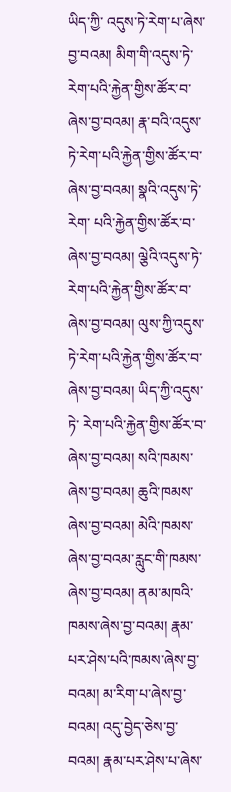ཡིད་ཀྱི་ འདུས་ཏེ་རེག་པ་ཞེས་བྱ་བའམ། མིག་གི་འདུས་ཏེ་རེག་པའི་རྐྱེན་གྱིས་ཚོར་བ་ཞེས་བྱ་བའམ། རྣ་བའི་འདུས་ཏེ་རེག་པའི་རྐྱེན་གྱིས་ཚོར་བ་ཞེས་བྱ་བའམ། སྣའི་འདུས་ཏེ་རེག་ པའི་རྐྱེན་གྱིས་ཚོར་བ་ཞེས་བྱ་བའམ། ལྕེའི་འདུས་ཏེ་རེག་པའི་རྐྱེན་གྱིས་ཚོར་བ་ཞེས་བྱ་བའམ། ལུས་ཀྱི་འདུས་ཏེ་རེག་པའི་རྐྱེན་གྱིས་ཚོར་བ་ཞེས་བྱ་བའམ། ཡིད་ཀྱི་འདུས་ཏེ་ རེག་པའི་རྐྱེན་གྱིས་ཚོར་བ་ཞེས་བྱ་བའམ། སའི་ཁམས་ཞེས་བྱ་བའམ། ཆུའི་ཁམས་ཞེས་བྱ་བའམ། མེའི་ཁམས་ཞེས་བྱ་བའམ་རླུང་གི་ཁམས་ཞེས་བྱ་བའམ། ནམ་མཁའི་ ཁམས་ཞེས་བྱ་བའམ། རྣམ་པར་ཤེས་པའི་ཁམས་ཞེས་བྱ་བའམ། མ་རིག་པ་ཞེས་བྱ་བའམ། འདུ་བྱེད་ཅེས་བྱ་བའམ། རྣམ་པར་ཤེས་པ་ཞེས་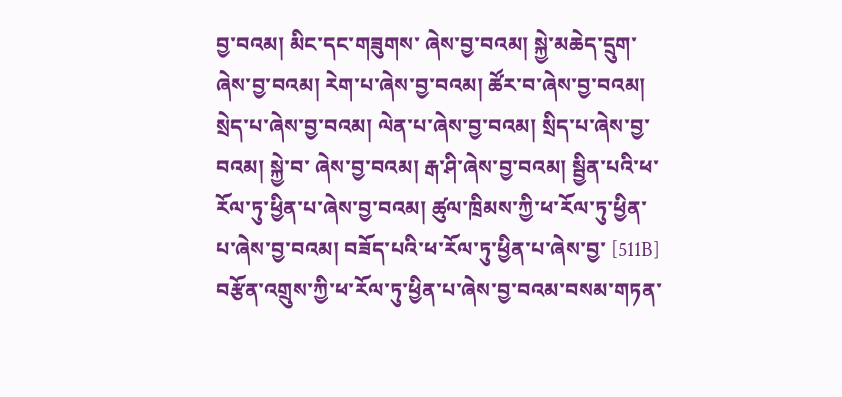བྱ་བའམ། མིང་དང་གཟུགས་ ཞེས་བྱ་བའམ། སྐྱེ་མཆེད་དྲུག་ཞེས་བྱ་བའམ། རེག་པ་ཞེས་བྱ་བའམ། ཚོར་བ་ཞེས་བྱ་བའམ། སྲེད་པ་ཞེས་བྱ་བའམ། ལེན་པ་ཞེས་བྱ་བའམ། སྲིད་པ་ཞེས་བྱ་བའམ། སྐྱེ་བ་ ཞེས་བྱ་བའམ། རྒ་ཤི་ཞེས་བྱ་བའམ། སྦྱིན་པའི་ཕ་རོལ་ཏུ་ཕྱིན་པ་ཞེས་བྱ་བའམ། ཚུལ་ཁྲིམས་ཀྱི་ཕ་རོལ་ཏུ་ཕྱིན་པ་ཞེས་བྱ་བའམ། བཟོད་པའི་ཕ་རོལ་ཏུ་ཕྱིན་པ་ཞེས་བྱ་ [511B] བརྩོན་འགྲུས་ཀྱི་ཕ་རོལ་ཏུ་ཕྱིན་པ་ཞེས་བྱ་བའམ་བསམ་གཏན་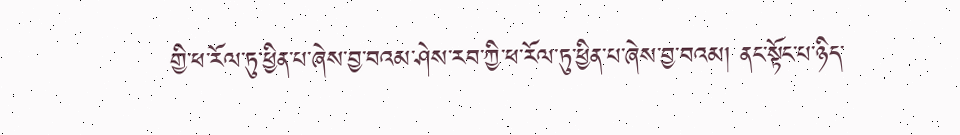གྱི་ཕ་རོལ་ཏུ་ཕྱིན་པ་ཞེས་བྱ་བའམ་ཤེས་རབ་ཀྱི་ཕ་རོལ་ཏུ་ཕྱིན་པ་ཞེས་བྱ་བའམ། ནང་སྟོང་པ་ཉིད་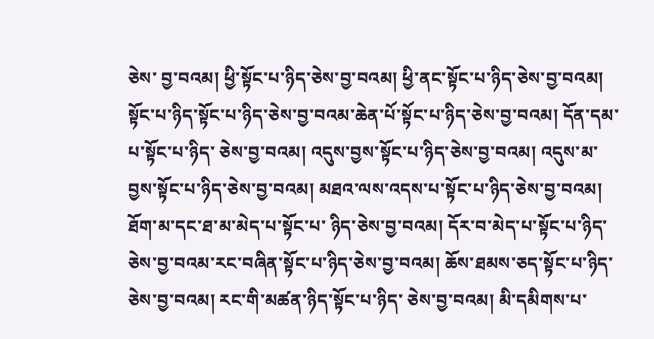ཅེས་ བྱ་བའམ། ཕྱི་སྟོང་པ་ཉིད་ཅེས་བྱ་བའམ། ཕྱི་ནང་སྟོང་པ་ཉིད་ཅེས་བྱ་བའམ། སྟོང་པ་ཉིད་སྟོང་པ་ཉིད་ཅེས་བྱ་བའམ་ཆེན་པོ་སྟོང་པ་ཉིད་ཅེས་བྱ་བའམ། དོན་དམ་པ་སྟོང་པ་ཉིད་ ཅེས་བྱ་བའམ། འདུས་བྱས་སྟོང་པ་ཉིད་ཅེས་བྱ་བའམ། འདུས་མ་བྱས་སྟོང་པ་ཉིད་ཅེས་བྱ་བའམ། མཐའ་ལས་འདས་པ་སྟོང་པ་ཉིད་ཅེས་བྱ་བའམ། ཐོག་མ་དང་ཐ་མ་མེད་པ་སྟོང་པ་ ཉིད་ཅེས་བྱ་བའམ། དོར་བ་མེད་པ་སྟོང་པ་ཉིད་ཅེས་བྱ་བའམ་རང་བཞིན་སྟོང་པ་ཉིད་ཅེས་བྱ་བའམ། ཆོས་ཐམས་ཅད་སྟོང་པ་ཉིད་ཅེས་བྱ་བའམ། རང་གི་མཚན་ཉིད་སྟོང་པ་ཉིད་ ཅེས་བྱ་བའམ། མི་དམིགས་པ་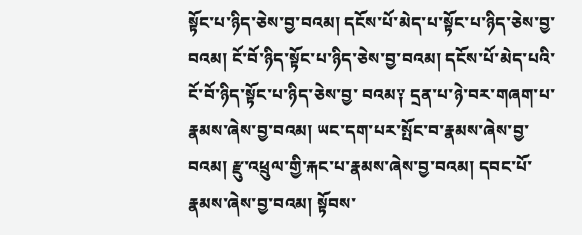སྟོང་པ་ཉིད་ཅེས་བྱ་བའམ། དངོས་པོ་མེད་པ་སྟོང་པ་ཉིད་ཅེས་བྱ་བའམ། ངོ་བོ་ཉིད་སྟོང་པ་ཉིད་ཅེས་བྱ་བའམ། དངོས་པོ་མེད་པའི་ངོ་བོ་ཉིད་སྟོང་པ་ཉིད་ཅེས་བྱ་ བའམ༑ དྲན་པ་ཉེ་བར་གཞག་པ་རྣམས་ཞེས་བྱ་བའམ། ཡང་དག་པར་སྤོང་བ་རྣམས་ཞེས་བྱ་བའམ། རྫུ་འཕྲུལ་གྱི་རྐང་པ་རྣམས་ཞེས་བྱ་བའམ། དབང་པོ་རྣམས་ཞེས་བྱ་བའམ། སྟོབས་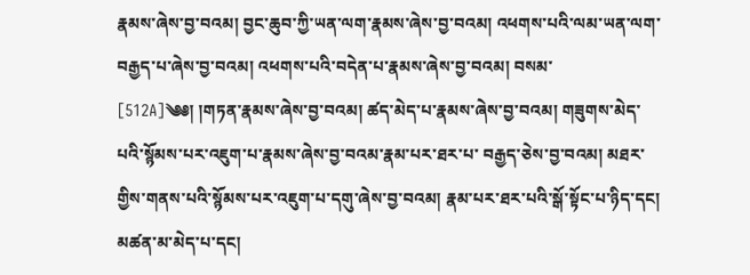རྣམས་ཞེས་བྱ་བའམ། བྱང་ཆུབ་ཀྱི་ཡན་ལག་རྣམས་ཞེས་བྱ་བའམ། འཕགས་པའི་ལམ་ཡན་ལག་བརྒྱད་པ་ཞེས་བྱ་བའམ། འཕགས་པའི་བདེན་པ་རྣམས་ཞེས་བྱ་བའམ། བསམ་ [512A]༄༅། །གཏན་རྣམས་ཞེས་བྱ་བའམ། ཚད་མེད་པ་རྣམས་ཞེས་བྱ་བའམ། གཟུགས་མེད་པའི་སྙོམས་པར་འཇུག་པ་རྣམས་ཞེས་བྱ་བའམ་རྣམ་པར་ཐར་པ་ བརྒྱད་ཅེས་བྱ་བའམ། མཐར་གྱིས་གནས་པའི་སྙོམས་པར་འཇུག་པ་དགུ་ཞེས་བྱ་བའམ། རྣམ་པར་ཐར་པའི་སྒོ་སྟོང་པ་ཉིད་དང། མཚན་མ་མེད་པ་དང།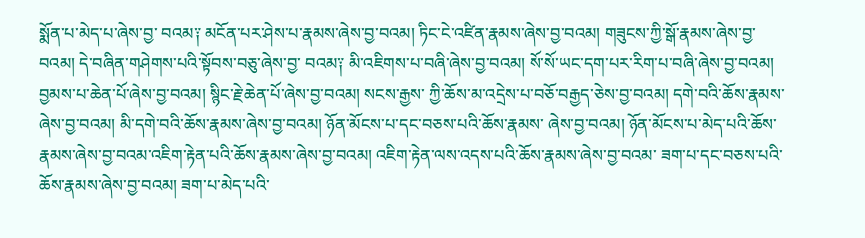སྨོན་པ་མེད་པ་ཞེས་བྱ་ བའམ༑ མངོན་པར་ཤེས་པ་རྣམས་ཞེས་བྱ་བའམ། ཏིང་ངེ་འཛིན་རྣམས་ཞེས་བྱ་བའམ། གཟུངས་ཀྱི་སྒོ་རྣམས་ཞེས་བྱ་བའམ། དེ་བཞིན་གཤེགས་པའི་སྟོབས་བཅུ་ཞེས་བྱ་ བའམ༑ མི་འཇིགས་པ་བཞི་ཞེས་བྱ་བའམ། སོ་སོ་ཡང་དག་པར་རིག་པ་བཞི་ཞེས་བྱ་བའམ། བྱམས་པ་ཆེན་པོ་ཞེས་བྱ་བའམ། སྙིང་རྗེ་ཆེན་པོ་ཞེས་བྱ་བའམ། སངས་རྒྱས་ ཀྱི་ཆོས་མ་འདྲེས་པ་བཅོ་བརྒྱད་ཅེས་བྱ་བའམ། དགེ་བའི་ཆོས་རྣམས་ཞེས་བྱ་བའམ། མི་དགེ་བའི་ཆོས་རྣམས་ཞེས་བྱ་བའམ། ཉོན་མོངས་པ་དང་བཅས་པའི་ཆོས་རྣམས་ ཞེས་བྱ་བའམ། ཉོན་མོངས་པ་མེད་པའི་ཆོས་རྣམས་ཞེས་བྱ་བའམ་འཇིག་རྟེན་པའི་ཆོས་རྣམས་ཞེས་བྱ་བའམ། འཇིག་རྟེན་ལས་འདས་པའི་ཆོས་རྣམས་ཞེས་བྱ་བའམ་ ཟག་པ་དང་བཅས་པའི་ཆོས་རྣམས་ཞེས་བྱ་བའམ། ཟག་པ་མེད་པའི་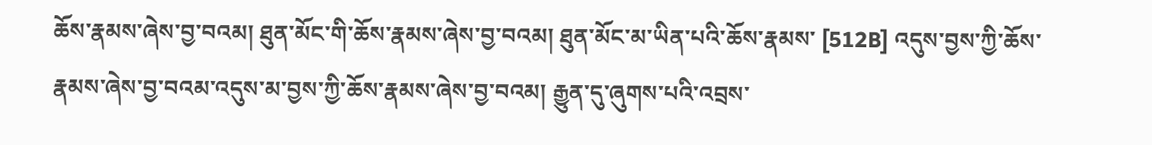ཆོས་རྣམས་ཞེས་བྱ་བའམ། ཐུན་མོང་གི་ཆོས་རྣམས་ཞེས་བྱ་བའམ། ཐུན་མོང་མ་ཡིན་པའི་ཆོས་རྣམས་ [512B] འདུས་བྱས་ཀྱི་ཆོས་རྣམས་ཞེས་བྱ་བའམ་འདུས་མ་བྱས་ཀྱི་ཆོས་རྣམས་ཞེས་བྱ་བའམ། རྒྱུན་དུ་ཞུགས་པའི་འབྲས་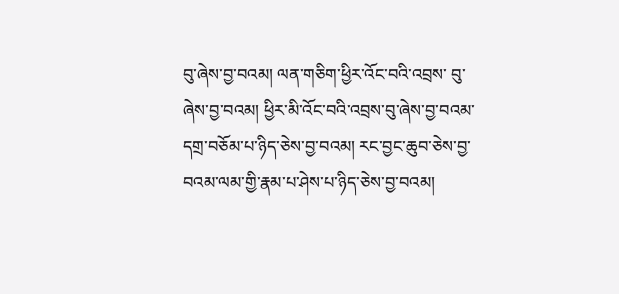བུ་ཞེས་བྱ་བའམ། ལན་གཅིག་ཕྱིར་འོང་བའི་འབྲས་ བུ་ཞེས་བྱ་བའམ། ཕྱིར་མི་འོང་བའི་འབྲས་བུ་ཞེས་བྱ་བའམ་དགྲ་བཅོམ་པ་ཉིད་ཅེས་བྱ་བའམ། རང་བྱང་ཆུབ་ཅེས་བྱ་བའམ་ལམ་གྱི་རྣམ་པ་ཤེས་པ་ཉིད་ཅེས་བྱ་བའམ།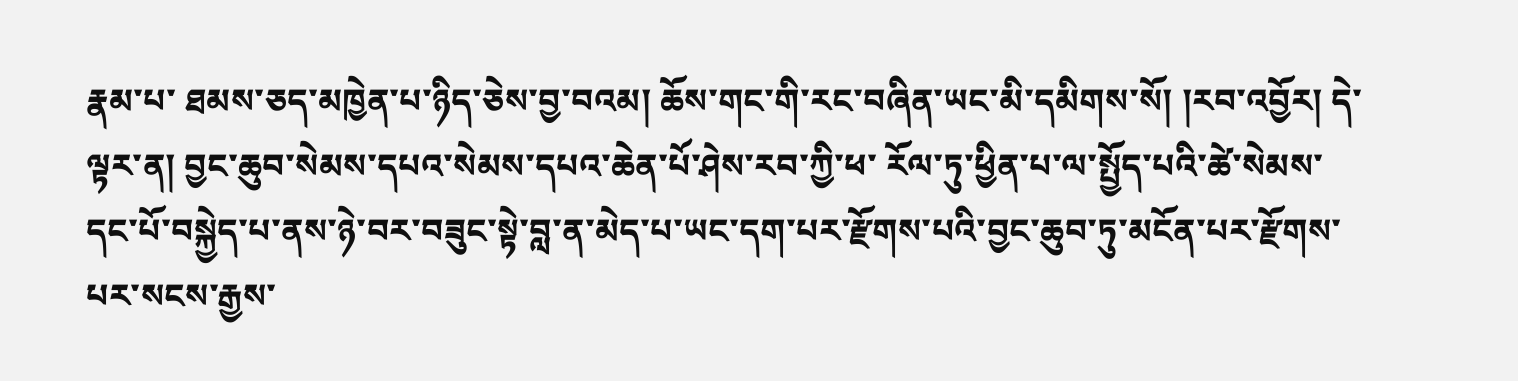རྣམ་པ་ ཐམས་ཅད་མཁྱེན་པ་ཉིད་ཅེས་བྱ་བའམ། ཆོས་གང་གི་རང་བཞིན་ཡང་མི་དམིགས་སོ། །རབ་འབྱོར། དེ་ལྟར་ན། བྱང་ཆུབ་སེམས་དཔའ་སེམས་དཔའ་ཆེན་པོ་ཤེས་རབ་ཀྱི་ཕ་ རོལ་ཏུ་ཕྱིན་པ་ལ་སྤྱོད་པའི་ཚེ་སེམས་དང་པོ་བསྐྱེད་པ་ནས་ཉེ་བར་བཟུང་སྟེ་བླ་ན་མེད་པ་ཡང་དག་པར་རྫོགས་པའི་བྱང་ཆུབ་ཏུ་མངོན་པར་རྫོགས་པར་སངས་རྒྱས་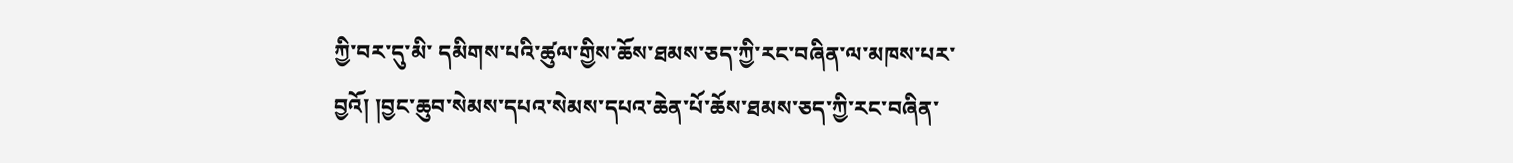ཀྱི་བར་དུ་མི་ དམིགས་པའི་ཚུལ་གྱིས་ཆོས་ཐམས་ཅད་ཀྱི་རང་བཞིན་ལ་མཁས་པར་བྱའོ། །བྱང་ཆུབ་སེམས་དཔའ་སེམས་དཔའ་ཆེན་པོ་ཆོས་ཐམས་ཅད་ཀྱི་རང་བཞིན་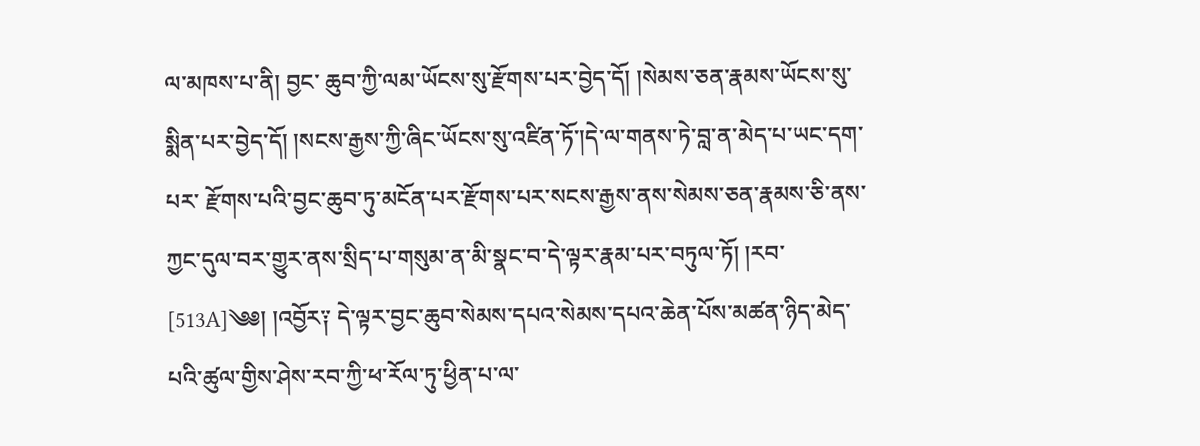ལ་མཁས་པ་ནི། བྱང་ ཆུབ་ཀྱི་ལམ་ཡོངས་སུ་རྫོགས་པར་བྱེད་དོ། །སེམས་ཅན་རྣམས་ཡོངས་སུ་སྨིན་པར་བྱེད་དོ། །སངས་རྒྱས་ཀྱི་ཞིང་ཡོངས་སུ་འཛིན་ཏོ་།དེ་ལ་གནས་ཏེ་བླ་ན་མེད་པ་ཡང་དག་པར་ རྫོགས་པའི་བྱང་ཆུབ་ཏུ་མངོན་པར་རྫོགས་པར་སངས་རྒྱས་ནས་སེམས་ཅན་རྣམས་ཅི་ནས་ཀྱང་དུལ་བར་གྱུར་ནས་སྲིད་པ་གསུམ་ན་མི་སྣང་བ་དེ་ལྟར་རྣམ་པར་བཏུལ་ཏོ། །རབ་ [513A]༄༅། །འབྱོར༑ དེ་ལྟར་བྱང་ཆུབ་སེམས་དཔའ་སེམས་དཔའ་ཆེན་པོས་མཚན་ཉིད་མེད་པའི་ཚུལ་གྱིས་ཤེས་རབ་ཀྱི་ཕ་རོལ་ཏུ་ཕྱིན་པ་ལ་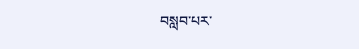བསླབ་པར་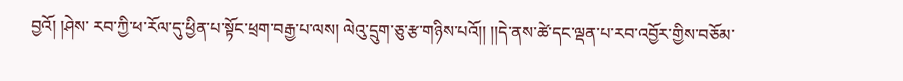བྱའོ། །ཤེས་ རབ་ཀྱི་ཕ་རོལ་དུ་ཕྱིན་པ་སྟོང་ཕྲག་བརྒྱ་པ་ལས། ལེའུ་དྲུག་ཅུ་རྩ་གཉིས་པའོ།། །།དེ་ནས་ཚེ་དང་ལྡན་པ་རབ་འབྱོར་གྱིས་བཅོམ་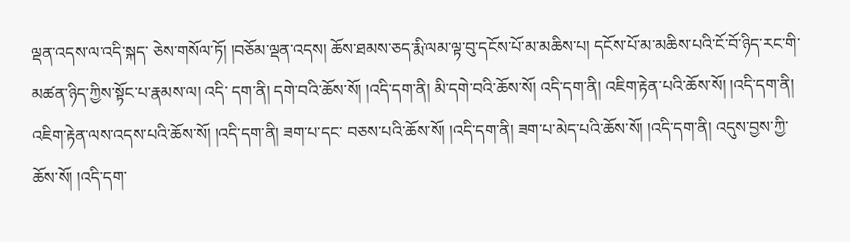ལྡན་འདས་ལ་འདི་སྐད་ ཅེས་གསོལ་ཏོ། །བཅོམ་ལྡན་འདས། ཆོས་ཐམས་ཅད་རྨི་ལམ་ལྟ་བུ་དངོས་པོ་མ་མཆིས་པ། དངོས་པོ་མ་མཆིས་པའི་ངོ་བོ་ཉིད་རང་གི་མཚན་ཉིད་ཀྱིས་སྟོང་པ་རྣམས་ལ། འདི་ དག་ནི། དགེ་བའི་ཆོས་སོ། །འདི་དག་ནི། མི་དགེ་བའི་ཆོས་སོ། འདི་དག་ནི། འཇིག་རྟེན་པའི་ཆོས་སོ། །འདི་དག་ནི། འཇིག་རྟེན་ལས་འདས་པའི་ཆོས་སོ། །འདི་དག་ནི། ཟག་པ་དང་ བཅས་པའི་ཆོས་སོ། །འདི་དག་ནི། ཟག་པ་མེད་པའི་ཆོས་སོ། །འདི་དག་ནི། འདུས་བྱས་ཀྱི་ཆོས་སོ། །འདི་དག་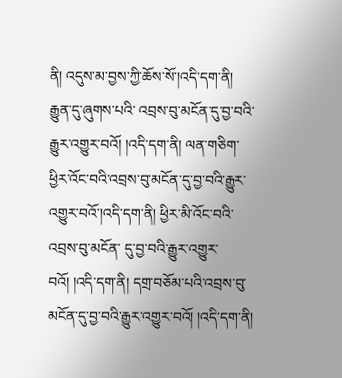ནི། འདུས་མ་བྱས་ཀྱི་ཆོས་སོ་།འདི་དག་ནི། རྒྱུན་དུ་ཞུགས་པའི་ འབྲས་བུ་མངོན་དུ་བྱ་བའི་རྒྱུར་འགྱུར་བའོ། །འདི་དག་ནི། ལན་གཅིག་ཕྱིར་འོང་བའི་འབྲས་བུ་མངོན་དུ་བྱ་བའི་རྒྱུར་འགྱུར་བའོ་།འདི་དག་ནི། ཕྱིར་མི་འོང་བའི་འབྲས་བུ་མངོན་ དུ་བྱ་བའི་རྒྱུར་འགྱུར་བའོ། །འདི་དག་ནི། དགྲ་བཅོམ་པའི་འབྲས་བུ་མངོན་དུ་བྱ་བའི་རྒྱུར་འགྱུར་བའོ། །འདི་དག་ནི།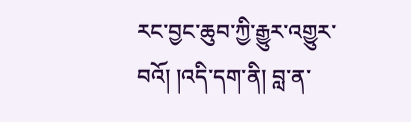རང་བྱང་ཆུབ་ཀྱི་རྒྱུར་འགྱུར་བའོ། །འདི་དག་ནི། བླ་ན་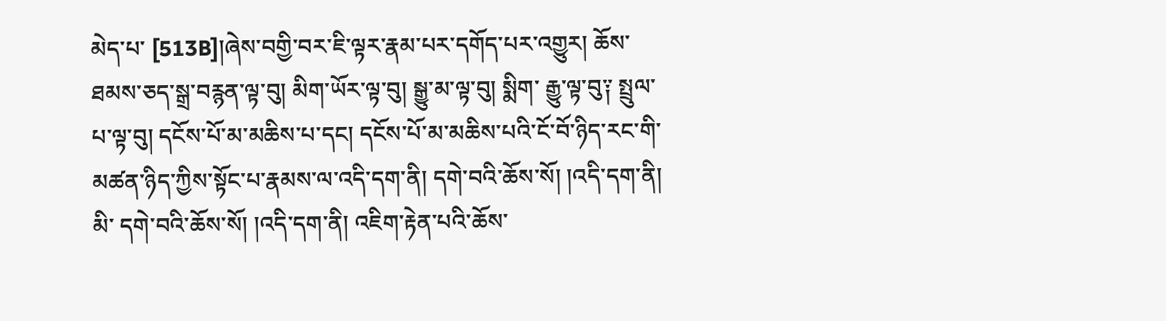མེད་པ་ [513B]།ཞེས་བགྱི་བར་ཇི་ལྟར་རྣམ་པར་དགོད་པར་འགྱུར། ཆོས་ཐམས་ཅད་སྒྲ་བརྙན་ལྟ་བུ། མིག་ཡོར་ལྟ་བུ། སྒྱུ་མ་ལྟ་བུ། སྨིག་ རྒྱུ་ལྟ་བུ༑ སྤྲུལ་པ་ལྟ་བུ། དངོས་པོ་མ་མཆིས་པ་དང། དངོས་པོ་མ་མཆིས་པའི་ངོ་བོ་ཉིད་རང་གི་མཚན་ཉིད་ཀྱིས་སྟོང་པ་རྣམས་ལ་འདི་དག་ནི། དགེ་བའི་ཆོས་སོ། །འདི་དག་ནི། མི་ དགེ་བའི་ཆོས་སོ། །འདི་དག་ནི། འཇིག་རྟེན་པའི་ཆོས་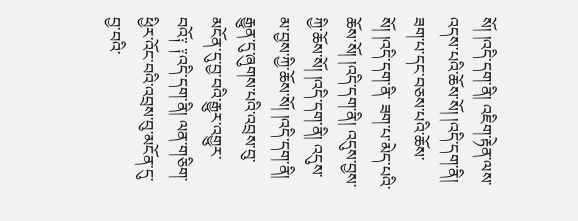སོ། །འདི་དག་ནི། འཇིག་རྟེན་ལས་འདས་པའི་ཆོས་སོ། །འདི་དག་ནི། ཟག་པ་དང་བཅས་པའི་ཆོས་སོ། །འདི་དག་ནི་ ཟག་པ་མེད་པའི་ཆོས་སོ། །འདི་དག་ནི། འདུས་བྱས་ཀྱི་ཆོས་སོ། །འདི་དག་ནི། འདུས་མ་བྱས་ཀྱི་ཆོས་སོ། །འདི་དག་ནི། རྒྱུན་དུ་ཞུགས་པའི་འབྲས་བུ་མངོན་དུ་བྱ་བའི་རྒྱུར་འགྱུར་ བའོ༑ ༑འདི་དག་ནི། ལན་གཅིག་ཕྱིར་འོང་བའི་འབྲས་བུ་མངོན་དུ་བྱ་བའི་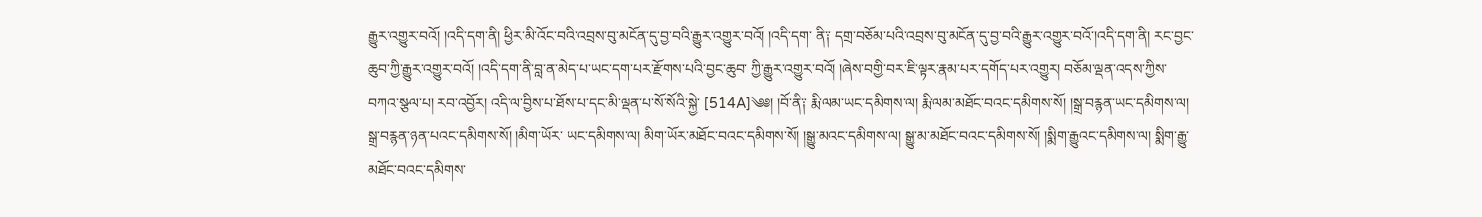རྒྱུར་འགྱུར་བའོ། །འདི་དག་ནི། ཕྱིར་མི་འོང་བའི་འབྲས་བུ་མངོན་དུ་བྱ་བའི་རྒྱུར་འགྱུར་བའོ། །འདི་དག་ ནི༑ དགྲ་བཅོམ་པའི་འབྲས་བུ་མངོན་དུ་བྱ་བའི་རྒྱུར་འགྱུར་བའོ་།འདི་དག་ནི། རང་བྱང་ཆུབ་ཀྱི་རྒྱུར་འགྱུར་བའོ། །འདི་དག་ནི་བླ་ན་མེད་པ་ཡང་དག་པར་རྫོགས་པའི་བྱང་ཆུབ་ ཀྱི་རྒྱུར་འགྱུར་བའོ། །ཞེས་བགྱི་བར་ཇི་ལྟར་རྣམ་པར་དགོད་པར་འགྱུར། བཅོམ་ལྡན་འདས་ཀྱིས་བཀའ་སྩལ་པ། རབ་འབྱོར། འདི་ལ་བྱིས་པ་ཐོས་པ་དང་མི་ལྡན་པ་སོ་སོའི་སྐྱེ་ [514A]༄༅། །བོ་ནི༑ རྨི་ལམ་ཡང་དམིགས་ལ། རྨི་ལམ་མཐོང་བའང་དམིགས་སོ། །སྒྲ་བརྙན་ཡང་དམིགས་ལ། སྒྲ་བརྙན་ཉན་པའང་དམིགས་སོ། །མིག་ཡོར་ ཡང་དམིགས་ལ། མིག་ཡོར་མཐོང་བའང་དམིགས་སོ། །སྒྱུ་མའང་དམིགས་ལ། སྒྱུ་མ་མཐོང་བའང་དམིགས་སོ། །སྨིག་རྒྱུའང་དམིགས་ལ། སྨིག་རྒྱུ་མཐོང་བའང་དམིགས་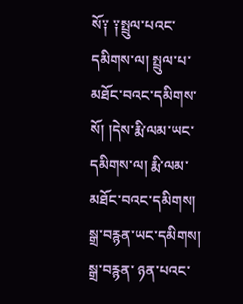སོ༑ ༑སྤྲུལ་པའང་དམིགས་ལ། སྤྲུལ་པ་མཐོང་བའང་དམིགས་སོ། །དེས་རྨི་ལམ་ཡང་དམིགས་ལ། རྨི་ལམ་མཐོང་བའང་དམིགས། སྒྲ་བརྙན་ཡང་དམིགས། སྒྲ་བརྙན་ ཉན་པའང་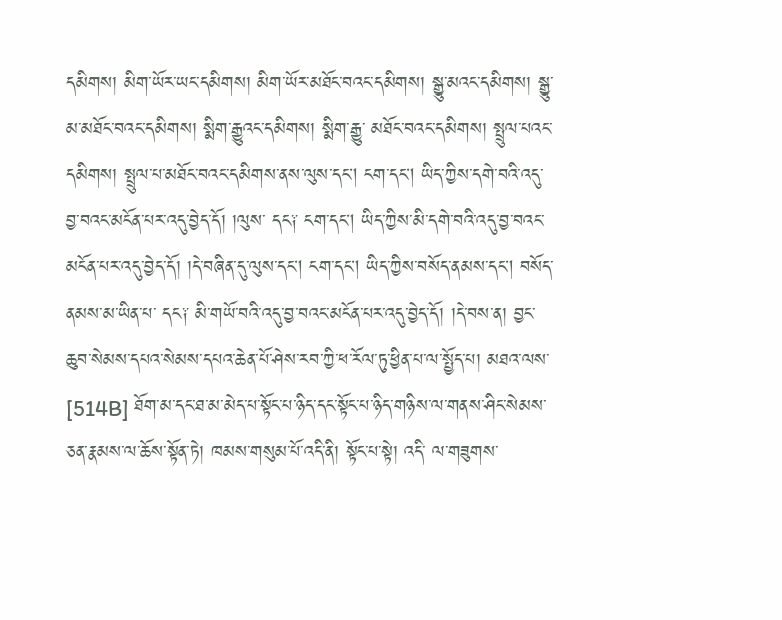དམིགས། མིག་ཡོར་ཡང་དམིགས། མིག་ཡོར་མཐོང་བའང་དམིགས། སྒྱུ་མའང་དམིགས། སྒྱུ་མ་མཐོང་བའང་དམིགས། སྨིག་རྒྱུའང་དམིགས། སྨིག་རྒྱུ་ མཐོང་བའང་དམིགས། སྤྲུལ་པའང་དམིགས། སྤྲུལ་པ་མཐོང་བའང་དམིགས་ནས་ལུས་དང། ངག་དང། ཡིད་ཀྱིས་དགེ་བའི་འདུ་བྱ་བའང་མངོན་པར་འདུ་བྱེད་དོ། །ལུས་ དང༑ ངག་དང། ཡིད་ཀྱིས་མི་དགེ་བའི་འདུ་བྱ་བའང་མངོན་པར་འདུ་བྱེད་དོ། །དེ་བཞིན་དུ་ལུས་དང། ངག་དང། ཡིད་ཀྱིས་བསོད་ནམས་དང། བསོད་ནམས་མ་ཡིན་པ་ དང༑ མི་གཡོ་བའི་འདུ་བྱ་བའང་མངོན་པར་འདུ་བྱེད་དོ། །དེ་བས་ན། བྱང་ཆུབ་སེམས་དཔའ་སེམས་དཔའ་ཆེན་པོ་ཤེས་རབ་ཀྱི་ཕ་རོལ་ཏུ་ཕྱིན་པ་ལ་སྤྱོད་པ། མཐའ་ལས་ [514B] ཐོག་མ་དང་ཐ་མ་མེད་པ་སྟོང་པ་ཉིད་དང་སྟོང་པ་ཉིད་གཉིས་ལ་གནས་ཤིང་སེམས་ཅན་རྣམས་ལ་ཆོས་སྟོན་ཏེ། ཁམས་གསུམ་པོ་འདི་ནི། སྟོང་པ་སྟེ། འདི་ ལ་གཟུགས་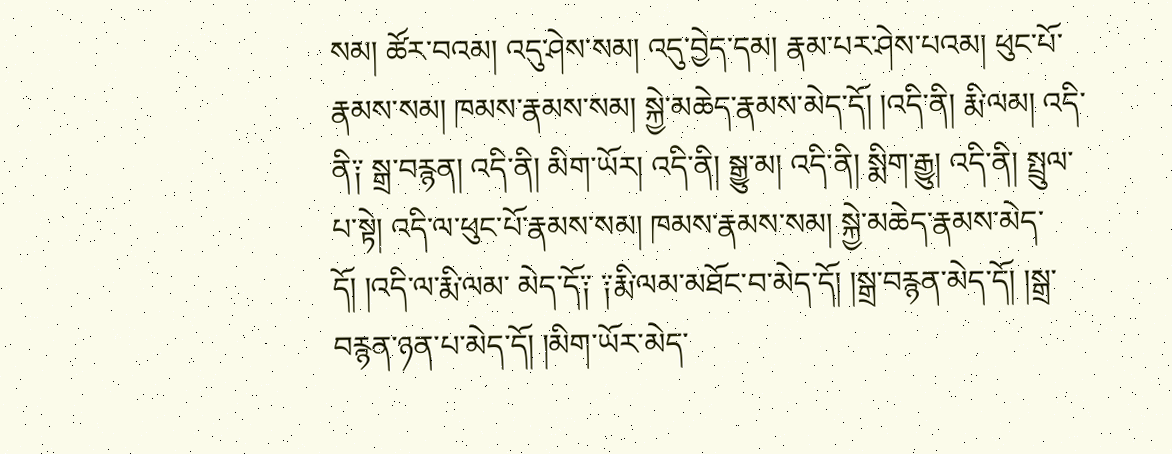སམ། ཚོར་བའམ། འདུ་ཤེས་སམ། འདུ་བྱེད་དམ། རྣམ་པར་ཤེས་པའམ། ཕུང་པོ་རྣམས་སམ། ཁམས་རྣམས་སམ། སྐྱེ་མཆེད་རྣམས་མེད་དོ། །འདི་ནི། རྨི་ལམ། འདི་ ནི༑ སྒྲ་བརྙན། འདི་ནི། མིག་ཡོར། འདི་ནི། སྒྱུ་མ། འདི་ནི། སྨིག་རྒྱུ། འདི་ནི། སྤྲུལ་པ་སྟེ། འདི་ལ་ཕུང་པོ་རྣམས་སམ། ཁམས་རྣམས་སམ། སྐྱེ་མཆེད་རྣམས་མེད་དོ། །འདི་ལ་རྨི་ལམ་ མེད་དོ༑ ༑རྨི་ལམ་མཐོང་བ་མེད་དོ། །སྒྲ་བརྙན་མེད་དོ། །སྒྲ་བརྙན་ཉན་པ་མེད་དོ། །མིག་ཡོར་མེད་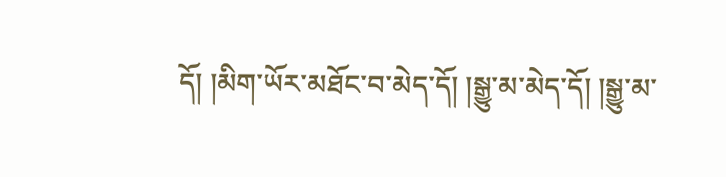དོ། །མིག་ཡོར་མཐོང་བ་མེད་དོ། །སྒྱུ་མ་མེད་དོ། །སྒྱུ་མ་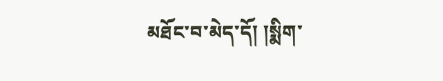མཐོང་བ་མེད་དོ། །སྨིག་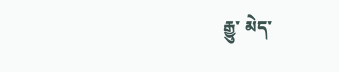རྒྱུ་ མེད་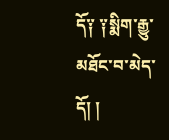དོ༑ ༑སྨིག་རྒྱུ་མཐོང་བ་མེད་དོ། །